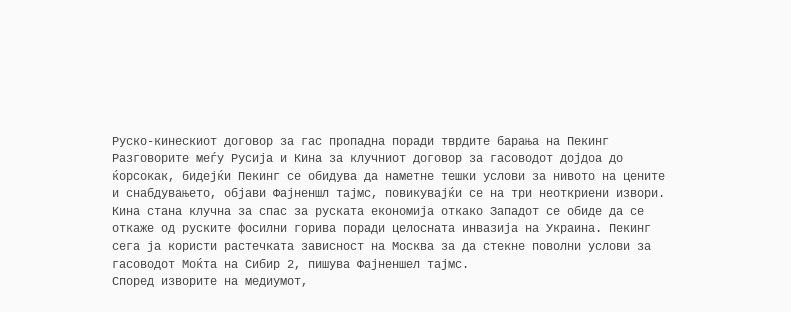Руско-кинескиот договор за гас пропадна поради тврдите барања на Пекинг
Разговорите меѓу Русија и Кина за клучниот договор за гасоводот дојдоа до ќорсокак, бидејќи Пекинг се обидува да наметне тешки услови за нивото на цените и снабдувањето, објави Фајненшл тајмс, повикувајќи се на три неоткриени извори.
Кина стана клучна за спас за руската економија откако Западот се обиде да се откаже од руските фосилни горива поради целосната инвазија на Украина. Пекинг сега ја користи растечката зависност на Москва за да стекне поволни услови за гасоводот Моќта на Сибир 2, пишува Фајненшел тајмс.
Според изворите на медиумот,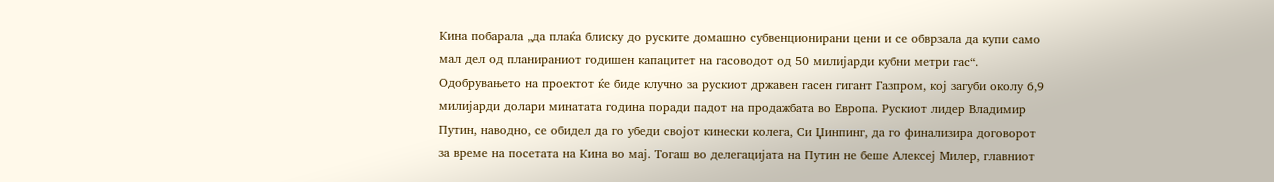Кина побарала „да плаќа блиску до руските домашно субвенционирани цени и се обврзала да купи само мал дел од планираниот годишен капацитет на гасоводот од 50 милијарди кубни метри гас“.
Одобрувањето на проектот ќе биде клучно за рускиот државен гасен гигант Газпром, кој загуби околу 6,9 милијарди долари минатата година поради падот на продажбата во Европа. Рускиот лидер Владимир Путин, наводно, се обидел да го убеди својот кинески колега, Си Џинпинг, да го финализира договорот за време на посетата на Кина во мај. Тогаш во делегацијата на Путин не беше Алексеј Милер, главниот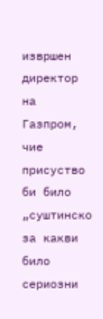извршен директор на Газпром, чие присуство би било „суштинско за какви било сериозни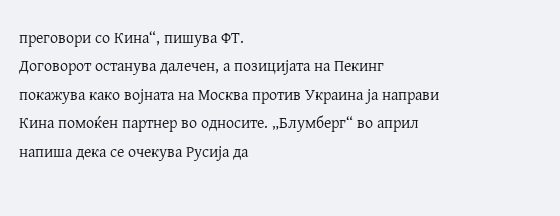преговори со Кина“, пишува ФТ.
Договорот останува далечен, а позицијата на Пекинг покажува како војната на Москва против Украина ја направи Кина помоќен партнер во односите. „Блумберг“ во април напиша дека се очекува Русија да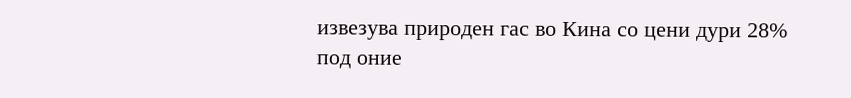извезува природен гас во Кина со цени дури 28% под оние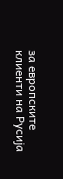за европските клиенти на Русија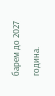барем до 2027 година.